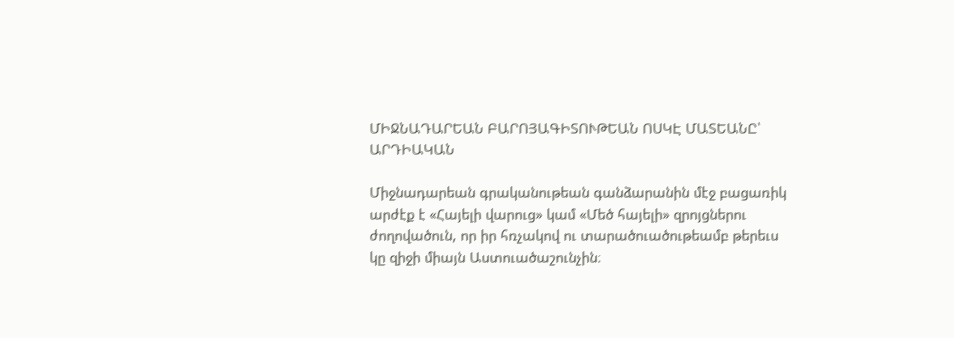ՄԻՋՆԱԴԱՐԵԱՆ ԲԱՐՈՅԱԳԻՏՈՒԹԵԱՆ ՈՍԿԷ ՄԱՏԵԱՆԸ՝ ԱՐԴԻԱԿԱՆ

Միջնադարեան գրականութեան գանձարանին մէջ բացառիկ արժէք է «Հայելի վարուց» կամ «Մեծ հայելի» զրոյցներու ժողովածուն, որ իր հռչակով ու տարածուածութեամբ թերեւս կը զիջի միայն Աստուածաշունչին։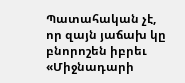Պատահական չէ, որ զայն յաճախ կը բնորոշեն իբրեւ «Միջնադարի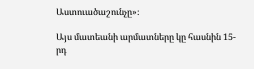Աստուածաշունչը»։

Այս մատեանի արմատները կը հասնին 15-րդ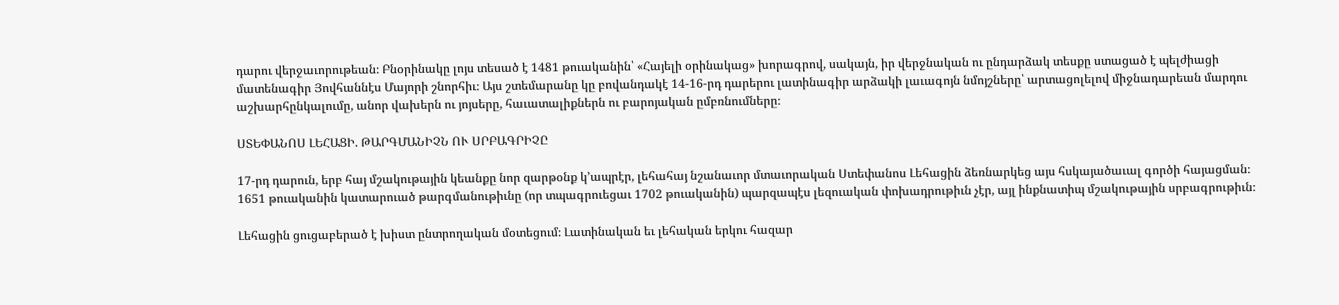դարու վերջաւորութեան։ Բնօրինակը լոյս տեսած է 1481 թուականին՝ «Հայելի օրինակաց» խորագրով, սակայն, իր վերջնական ու ընդարձակ տեսքը ստացած է պելժիացի մատենագիր Յովհաննէս Մայորի շնորհիւ։ Այս շտեմարանը կը բովանդակէ 14-16-րդ դարերու լատինագիր արձակի լաւագոյն նմոյշները՝ արտացոլելով միջնադարեան մարդու աշխարհընկալումը, անոր վախերն ու յոյսերը, հաւատալիքներն ու բարոյական ըմբռնումները։

ՍՏԵՓԱՆՈՍ ԼԵՀԱՑԻ. ԹԱՐԳՄԱՆԻՉՆ ՈՒ ՍՐԲԱԳՐԻՉԸ

17-րդ դարուն, երբ հայ մշակութային կեանքը նոր զարթօնք կ՚ապրէր, լեհահայ նշանաւոր մտաւորական Ստեփանոս Լեհացին ձեռնարկեց այս հսկայածաւալ գործի հայացման։ 1651 թուականին կատարուած թարգմանութիւնը (որ տպագրուեցաւ 1702 թուականին) պարզապէս լեզուական փոխադրութիւն չէր, այլ ինքնատիպ մշակութային սրբագրութիւն։

Լեհացին ցուցաբերած է խիստ ընտրողական մօտեցում։ Լատինական եւ լեհական երկու հազար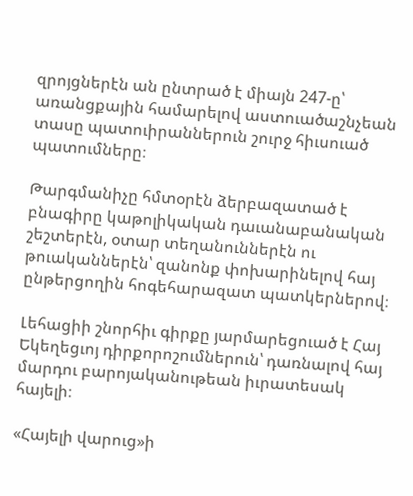զրոյցներէն ան ընտրած է միայն 247-ը՝ առանցքային համարելով աստուածաշնչեան տասը պատուիրաններուն շուրջ հիւսուած պատումները։

Թարգմանիչը հմտօրէն ձերբազատած է բնագիրը կաթոլիկական դաւանաբանական շեշտերէն, օտար տեղանուններէն ու թուականներէն՝ զանոնք փոխարինելով հայ ընթերցողին հոգեհարազատ պատկերներով։

Լեհացիի շնորհիւ գիրքը յարմարեցուած է Հայ Եկեղեցւոյ դիրքորոշումներուն՝ դառնալով հայ մարդու բարոյականութեան իւրատեսակ հայելի։

«Հայելի վարուց»ի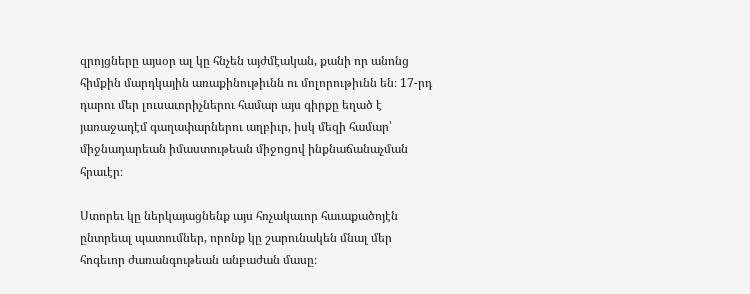զրոյցները այսօր ալ կը հնչեն այժմէական, քանի որ անոնց հիմքին մարդկային առաքինութիւնն ու մոլորութիւնն են։ 17-րդ դարու մեր լուսաւորիչներու համար այս գիրքը եղած է յառաջադէմ գաղափարներու աղբիւր, իսկ մեզի համար՝ միջնադարեան իմաստութեան միջոցով ինքնաճանաչման հրաւէր։

Ստորեւ կը ներկայացնենք այս հռչակաւոր հաւաքածոյէն ընտրեալ պատումներ, որոնք կը շարունակեն մնալ մեր հոգեւոր ժառանգութեան անբաժան մասը։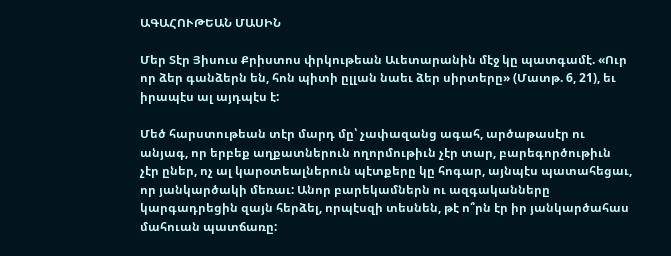ԱԳԱՀՈՒԹԵԱՆ ՄԱՍԻՆ

Մեր Տէր Յիսուս Քրիստոս փրկութեան Աւետարանին մէջ կը պատգամէ. «Ուր որ ձեր գանձերն են, հոն պիտի ըլլան նաեւ ձեր սիրտերը» (Մատթ. 6, 21), եւ իրապէս ալ այդպէս է:

Մեծ հարստութեան տէր մարդ մը՝ չափազանց ագահ, արծաթասէր ու անյագ, որ երբեք աղքատներուն ողորմութիւն չէր տար, բարեգործութիւն չէր ըներ, ոչ ալ կարօտեալներուն պէտքերը կը հոգար, այնպէս պատահեցաւ, որ յանկարծակի մեռաւ: Անոր բարեկամներն ու ազգականները կարգադրեցին զայն հերձել, որպէսզի տեսնեն, թէ ո՞րն էր իր յանկարծահաս մահուան պատճառը: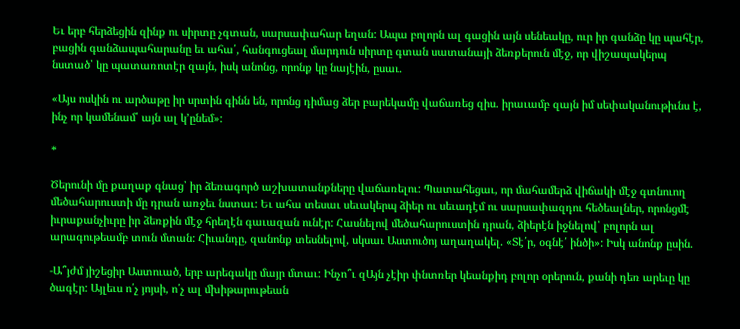Եւ երբ հերձեցին զինք ու սիրտը չգտան, սարսափահար եղան: Ապա բոլորն ալ գացին այն սենեակը, ուր իր գանձը կը պահէր, բացին գանձապահարանը եւ ահա՛, հանգուցեալ մարդուն սիրտը գտան սատանայի ձեռքերուն մէջ, որ վիշապակերպ նստած՝ կը պատառոտէր զայն, իսկ անոնց, որոնք կը նայէին, ըսաւ.

«Այս ոսկին ու արծաթը իր սրտին գինն են, որոնց դիմաց ձեր բարեկամը վաճառեց զիս. իրաւամբ զայն իմ սեփականութիւնս է, ինչ որ կամենամ՝ այն ալ կ՚ընեմ»:

*

Ծերունի մը քաղաք գնաց՝ իր ձեռագործ աշխատանքները վաճառելու: Պատահեցաւ, որ մահամերձ վիճակի մէջ գտնուող մեծահարուստի մը դրան առջեւ նստաւ: Եւ ահա տեսաւ սեւակերպ ձիեր ու սեւադէմ ու սարսափազդու հեծեալներ, որոնցմէ իւրաքանչիւրը իր ձեռքին մէջ հրեղէն գաւազան ունէր: Հասնելով մեծահարուստին դրան, ձիերէն իջնելով՝ բոլորն ալ արագութեամբ տուն մտան: Հիւանդը, զանոնք տեսնելով, սկսաւ Աստուծոյ աղաղակել. «Տէ՛ր, օգնէ՛ ինծի»: Իսկ անոնք ըսին.

-Ա՞յժմ յիշեցիր Աստուած, երբ արեգակը մայր մտաւ: Ինչո՞ւ զԱյն չէիր փնտռեր կեանքիդ բոլոր օրերուն, քանի դեռ արեւը կը ծագէր: Այլեւս ո՛չ յոյսի, ո՛չ ալ մխիթարութեան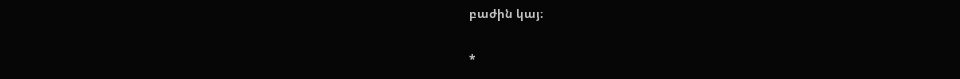բաժին կայ։

*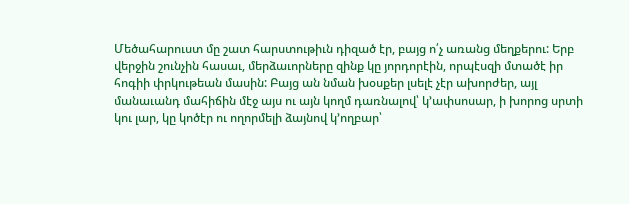Մեծահարուստ մը շատ հարստութիւն դիզած էր, բայց ո՛չ առանց մեղքերու: Երբ վերջին շունչին հասաւ, մերձաւորները զինք կը յորդորէին, որպէսզի մտածէ իր հոգիի փրկութեան մասին: Բայց ան նման խօսքեր լսելէ չէր ախորժեր, այլ մանաւանդ մահիճին մէջ այս ու այն կողմ դառնալով՝ կ՚ափսոսար, ի խորոց սրտի կու լար, կը կոծէր ու ողորմելի ձայնով կ՚ողբար՝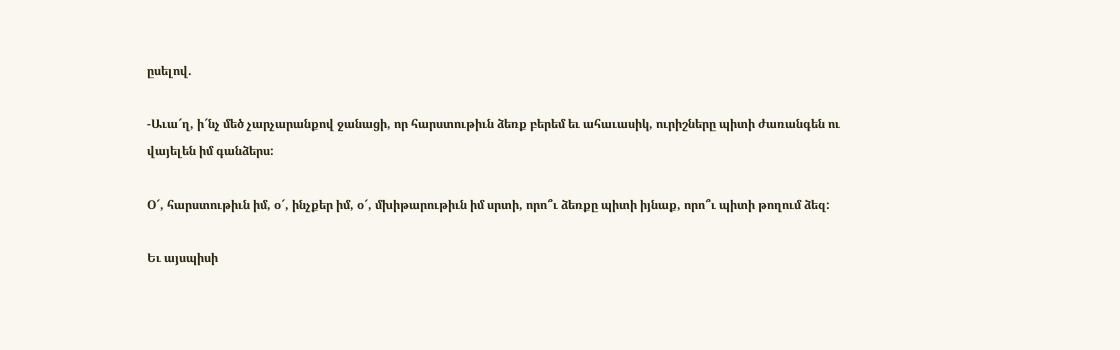ըսելով.

-Աւա՜ղ, ի՜նչ մեծ չարչարանքով ջանացի, որ հարստութիւն ձեռք բերեմ եւ ահաւասիկ, ուրիշները պիտի ժառանգեն ու վայելեն իմ գանձերս:

Օ՜, հարստութիւն իմ, օ՜, ինչքեր իմ, օ՜, մխիթարութիւն իմ սրտի, որո՞ւ ձեռքը պիտի իյնաք, որո՞ւ պիտի թողում ձեզ:

Եւ այսպիսի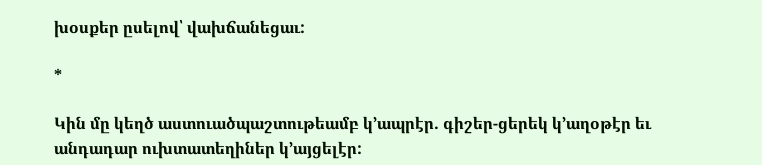խօսքեր ըսելով՝ վախճանեցաւ:

*

Կին մը կեղծ աստուածպաշտութեամբ կ՚ապրէր. գիշեր-ցերեկ կ՚աղօթէր եւ անդադար ուխտատեղիներ կ՚այցելէր: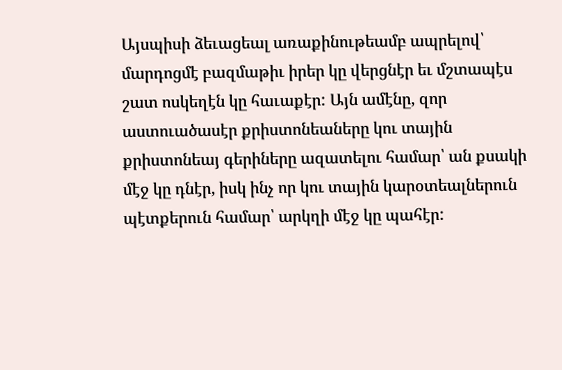Այսպիսի ձեւացեալ առաքինութեամբ ապրելով՝ մարդոցմէ բազմաթիւ իրեր կը վերցնէր եւ մշտապէս շատ ոսկեղէն կը հաւաքէր: Այն ամէնը, զոր աստուածասէր քրիստոնեաները կու տային քրիստոնեայ գերիները ազատելու համար՝ ան քսակի մէջ կը դնէր, իսկ ինչ որ կու տային կարօտեալներուն պէտքերուն համար՝ արկղի մէջ կը պահէր: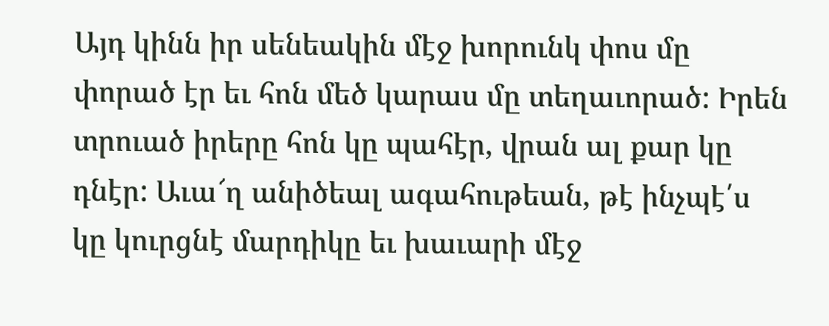Այդ կինն իր սենեակին մէջ խորունկ փոս մը փորած էր եւ հոն մեծ կարաս մը տեղաւորած: Իրեն տրուած իրերը հոն կը պահէր, վրան ալ քար կը դնէր: Աւա՜ղ անիծեալ ագահութեան, թէ ինչպէ՛ս կը կուրցնէ մարդիկը եւ խաւարի մէջ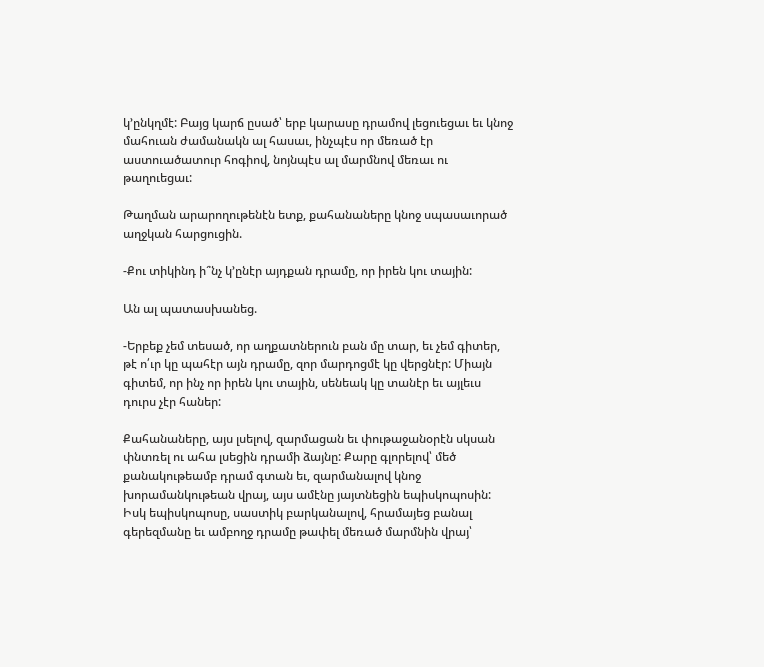կ՚ընկղմէ: Բայց կարճ ըսած՝ երբ կարասը դրամով լեցուեցաւ եւ կնոջ մահուան ժամանակն ալ հասաւ, ինչպէս որ մեռած էր աստուածատուր հոգիով, նոյնպէս ալ մարմնով մեռաւ ու թաղուեցաւ:

Թաղման արարողութենէն ետք, քահանաները կնոջ սպասաւորած աղջկան հարցուցին.

-Քու տիկինդ ի՞նչ կ՚ընէր այդքան դրամը, որ իրեն կու տային:

Ան ալ պատասխանեց.

-Երբեք չեմ տեսած, որ աղքատներուն բան մը տար, եւ չեմ գիտեր, թէ ո՛ւր կը պահէր այն դրամը, զոր մարդոցմէ կը վերցնէր: Միայն գիտեմ, որ ինչ որ իրեն կու տային, սենեակ կը տանէր եւ այլեւս դուրս չէր հաներ:

Քահանաները, այս լսելով, զարմացան եւ փութաջանօրէն սկսան փնտռել ու ահա լսեցին դրամի ձայնը: Քարը գլորելով՝ մեծ քանակութեամբ դրամ գտան եւ, զարմանալով կնոջ խորամանկութեան վրայ, այս ամէնը յայտնեցին եպիսկոպոսին: Իսկ եպիսկոպոսը, սաստիկ բարկանալով, հրամայեց բանալ գերեզմանը եւ ամբողջ դրամը թափել մեռած մարմնին վրայ՝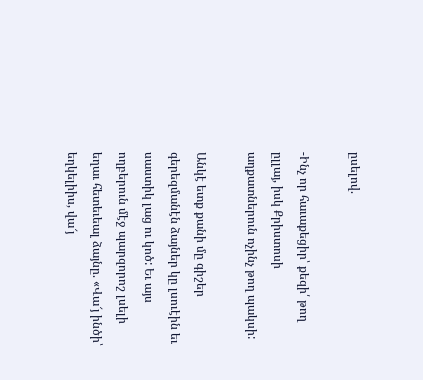ըսելով.

-Ինչ որ հաւաքեցիր՝ քեզի՛ թող ըլլայ, իսկ Քրիստոսի աղքատներուն ոչինչ թող պակսի:

Անկէ ետք քանի մը գիշեր գերեզմանէն ձայներ կը լսուէին եւ սաստիկ լաց ու կոծ: Եւ այս ողբերուն մէջ պարզորոշ լսելի եղաւ հետեւեալ ձայնը. «Վա՜յ ինծի՝ եղկելիիս, վա՜յ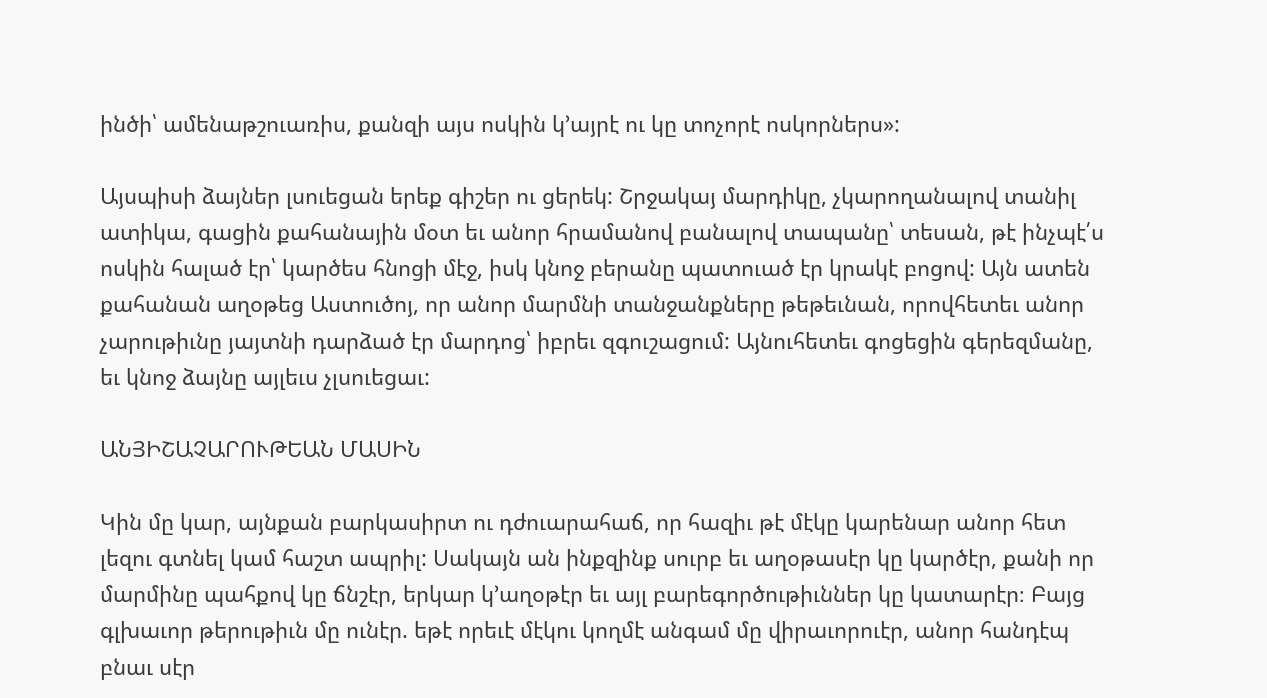ինծի՝ ամենաթշուառիս, քանզի այս ոսկին կ՚այրէ ու կը տոչորէ ոսկորներս»:

Այսպիսի ձայներ լսուեցան երեք գիշեր ու ցերեկ: Շրջակայ մարդիկը, չկարողանալով տանիլ ատիկա, գացին քահանային մօտ եւ անոր հրամանով բանալով տապանը՝ տեսան, թէ ինչպէ՛ս ոսկին հալած էր՝ կարծես հնոցի մէջ, իսկ կնոջ բերանը պատուած էր կրակէ բոցով: Այն ատեն քահանան աղօթեց Աստուծոյ, որ անոր մարմնի տանջանքները թեթեւնան, որովհետեւ անոր չարութիւնը յայտնի դարձած էր մարդոց՝ իբրեւ զգուշացում: Այնուհետեւ գոցեցին գերեզմանը, եւ կնոջ ձայնը այլեւս չլսուեցաւ:

ԱՆՅԻՇԱՉԱՐՈՒԹԵԱՆ ՄԱՍԻՆ

Կին մը կար, այնքան բարկասիրտ ու դժուարահաճ, որ հազիւ թէ մէկը կարենար անոր հետ լեզու գտնել կամ հաշտ ապրիլ: Սակայն ան ինքզինք սուրբ եւ աղօթասէր կը կարծէր, քանի որ մարմինը պահքով կը ճնշէր, երկար կ՚աղօթէր եւ այլ բարեգործութիւններ կը կատարէր։ Բայց գլխաւոր թերութիւն մը ունէր. եթէ որեւէ մէկու կողմէ անգամ մը վիրաւորուէր, անոր հանդէպ բնաւ սէր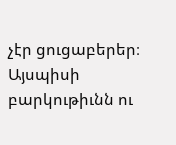չէր ցուցաբերեր։ Այսպիսի բարկութիւնն ու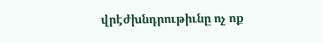վրէժխնդրութիւնը ոչ ոք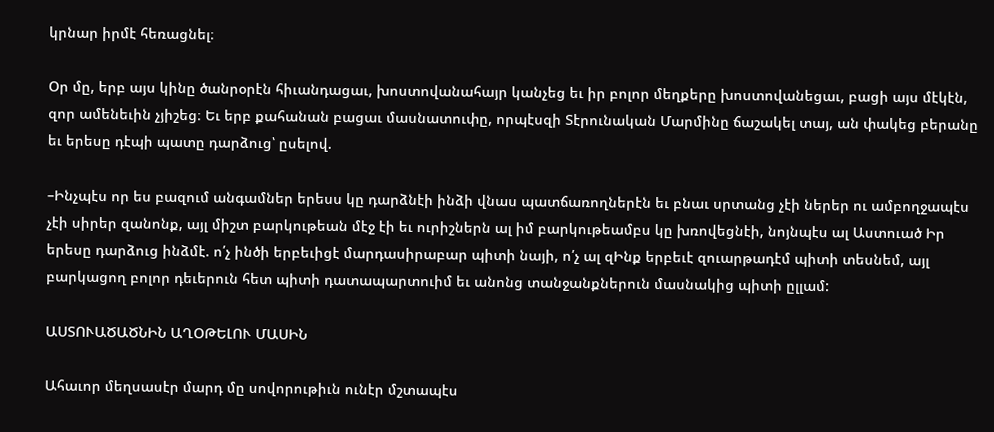կրնար իրմէ հեռացնել։

Օր մը, երբ այս կինը ծանրօրէն հիւանդացաւ, խոստովանահայր կանչեց եւ իր բոլոր մեղքերը խոստովանեցաւ, բացի այս մէկէն, զոր ամենեւին չյիշեց։ Եւ երբ քահանան բացաւ մասնատուփը, որպէսզի Տէրունական Մարմինը ճաշակել տայ, ան փակեց բերանը եւ երեսը դէպի պատը դարձուց՝ ըսելով.

–Ինչպէս որ ես բազում անգամներ երեսս կը դարձնէի ինձի վնաս պատճառողներէն եւ բնաւ սրտանց չէի ներեր ու ամբողջապէս չէի սիրեր զանոնք, այլ միշտ բարկութեան մէջ էի եւ ուրիշներն ալ իմ բարկութեամբս կը խռովեցնէի, նոյնպէս ալ Աստուած Իր երեսը դարձուց ինձմէ. ո՛չ ինծի երբեւիցէ մարդասիրաբար պիտի նայի, ո՛չ ալ զԻնք երբեւէ զուարթադէմ պիտի տեսնեմ, այլ բարկացող բոլոր դեւերուն հետ պիտի դատապարտուիմ եւ անոնց տանջանքներուն մասնակից պիտի ըլլամ:

ԱՍՏՈՒԱԾԱԾՆԻՆ ԱՂՕԹԵԼՈՒ ՄԱՍԻՆ

Ահաւոր մեղսասէր մարդ մը սովորութիւն ունէր մշտապէս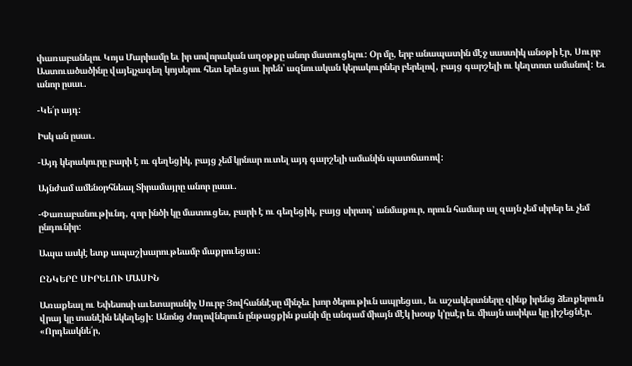փառաբանելու Կոյս Մարիամը եւ իր սովորական աղօթքը անոր մատուցելու: Օր մը, երբ անապատին մէջ սաստիկ անօթի էր, Սուրբ Աստուածածինը վայելչագեղ կոյսերու հետ երեւցաւ իրեն՝ ազնուական կերակուրներ բերելով, բայց գարշելի ու կեղտոտ ամանով: Եւ անոր ըսաւ.

-Կե՛ր այդ:

Իսկ ան ըսաւ.

-Այդ կերակուրը բարի է ու գեղեցիկ, բայց չեմ կրնար ուտել այդ գարշելի ամանին պատճառով:

Այնժամ ամենօրհնեալ Տիրամայրը անոր ըսաւ.

-Փառաբանութիւնդ, զոր ինծի կը մատուցես, բարի է ու գեղեցիկ, բայց սիրտդ՝ անմաքուր, որուն համար ալ զայն չեմ սիրեր եւ չեմ ընդունիր:

Ապա ասկէ ետք ապաշխարութեամբ մաքրուեցաւ:

ԸՆԿԵՐԸ ՍԻՐԵԼՈՒ ՄԱՍԻՆ

Առաքեալ ու Եփեսոսի աւետարանիչ Սուրբ Յովհաննէսը մինչեւ խոր ծերութիւն ապրեցաւ, եւ աշակերտները զինք իրենց ձեռքերուն վրայ կը տանէին եկեղեցի: Անոնց ժողովներուն ընթացքին քանի մը անգամ միայն մէկ խօսք կ՚ըսէր եւ միայն ասիկա կը յիշեցնէր. «Որդեակնե՛ր,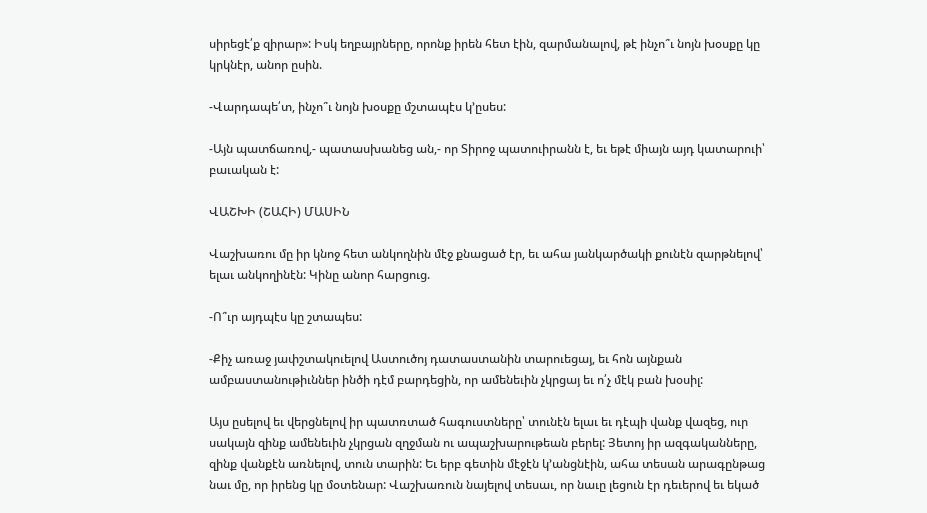սիրեցէ՛ք զիրար»: Իսկ եղբայրները, որոնք իրեն հետ էին, զարմանալով, թէ ինչո՞ւ նոյն խօսքը կը կրկնէր, անոր ըսին.

-Վարդապե՛տ, ինչո՞ւ նոյն խօսքը մշտապէս կ՚ըսես:

-Այն պատճառով,- պատասխանեց ան,- որ Տիրոջ պատուիրանն է, եւ եթէ միայն այդ կատարուի՝ բաւական է:

ՎԱՇԽԻ (ՇԱՀԻ) ՄԱՍԻՆ

Վաշխառու մը իր կնոջ հետ անկողնին մէջ քնացած էր, եւ ահա յանկարծակի քունէն զարթնելով՝ ելաւ անկողինէն: Կինը անոր հարցուց.

-Ո՞ւր այդպէս կը շտապես:

-Քիչ առաջ յափշտակուելով Աստուծոյ դատաստանին տարուեցայ, եւ հոն այնքան ամբաստանութիւններ ինծի դէմ բարդեցին, որ ամենեւին չկրցայ եւ ո՛չ մէկ բան խօսիլ:

Այս ըսելով եւ վերցնելով իր պատռտած հագուստները՝ տունէն ելաւ եւ դէպի վանք վազեց, ուր սակայն զինք ամենեւին չկրցան զղջման ու ապաշխարութեան բերել: Յետոյ իր ազգականները, զինք վանքէն առնելով, տուն տարին: Եւ երբ գետին մէջէն կ՚անցնէին, ահա տեսան արագընթաց նաւ մը, որ իրենց կը մօտենար: Վաշխառուն նայելով տեսաւ, որ նաւը լեցուն էր դեւերով եւ եկած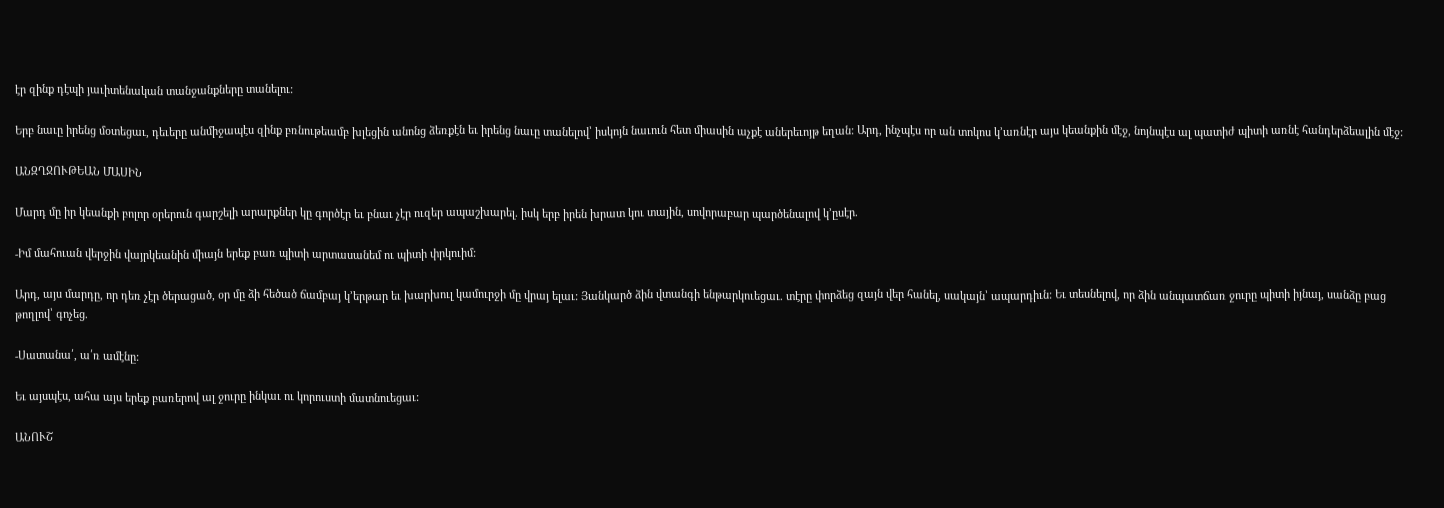էր զինք դէպի յաւիտենական տանջանքները տանելու:

Երբ նաւը իրենց մօտեցաւ, դեւերը անմիջապէս զինք բռնութեամբ խլեցին անոնց ձեռքէն եւ իրենց նաւը տանելով՝ իսկոյն նաւուն հետ միասին աչքէ աներեւոյթ եղան: Արդ, ինչպէս որ ան տոկոս կ՚առնէր այս կեանքին մէջ, նոյնպէս ալ պատիժ պիտի առնէ հանդերձեալին մէջ:

ԱՆԶՂՋՈՒԹԵԱՆ ՄԱՍԻՆ

Մարդ մը իր կեանքի բոլոր օրերուն գարշելի արարքներ կը գործէր եւ բնաւ չէր ուզեր ապաշխարել. իսկ երբ իրեն խրատ կու տային, սովորաբար պարծենալով կ՚ըսէր.

-Իմ մահուան վերջին վայրկեանին միայն երեք բառ պիտի արտասանեմ ու պիտի փրկուիմ:

Արդ, այս մարդը, որ դեռ չէր ծերացած, օր մը ձի հեծած ճամբայ կ՚երթար եւ խարխուլ կամուրջի մը վրայ ելաւ: Յանկարծ ձին վտանգի ենթարկուեցաւ. տէրը փորձեց զայն վեր հանել, սակայն՝ ապարդիւն: Եւ տեսնելով, որ ձին անպատճառ ջուրը պիտի իյնայ, սանձը բաց թողլով՝ գոչեց.

-Սատանա՛, ա՛ռ ամէնը:

Եւ այսպէս, ահա այս երեք բառերով ալ ջուրը ինկաւ ու կորուստի մատնուեցաւ:

ԱՆՈՒՇ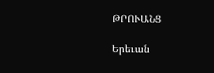ԹՐՈՒԱՆՑ

Երեւան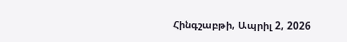Հինգշաբթի, Ապրիլ 2, 2026